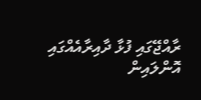ރާއްޖޭގައި ފުޅާ ދާއިރާއެއްގައި އޮންލައިން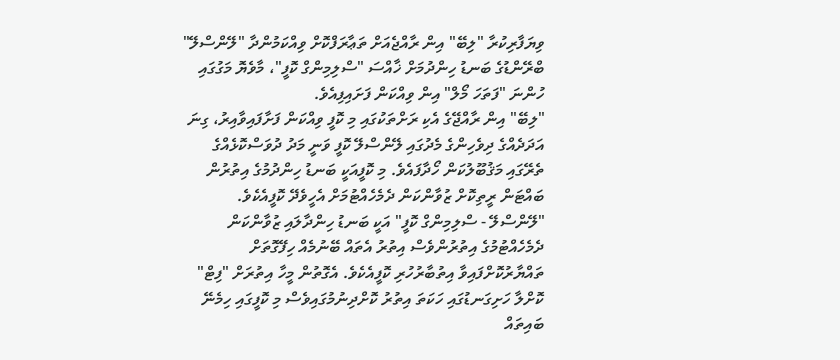ވިޔަފާރިކުރާ "ލިބޭ" އިން ރާއްޖެއަށް ތަޢާރަފްކޮށް ވިއްކަމުންދާ "ލޭންސްލޭ" ބްރޭންޑުގެ ބަނޑު ހިންދުމަށް ޚާއްސަ "ސްލިމިންގް ކޮފީ"، މާވެޔޮ މަގުގައި ހުންނަ "ފަތަހަ މޯލް" އިން ވިއްކަން ފަށައިފިއެވެ.
"ލިބޭ" އިން ރާއްޖޭގެ އެކި ރަށްތަކުގައި މި ކޮފީ ވިއްކަން ފަށާފައިވާއިރު، ގިނަ އަދަދެއްގެ ދިވެހިންގެ މެދުގައި ލޭންސްލޭ ކޮފީ ވަނީ މަދު ދުވަސްކޮޅެއްގެ ތެރޭގައި މަޤުބޫލުކަން ހޯދާފައެވެ. މި ކޮފީއަކީ ބަނޑު ހިންދުމުގެ އިތުރުން ބައްޓަން ރީތިކޮށް ޒުވާންކަން ދެމެހެއްޓުމަށް އެހީވެދޭ ކޮފީއެކެވެ.
"ލޭންސްލޭ - ސްލިމިންގް ކޮފީ" އަކީ ބަނޑު ހިންދާލައި ޒުވާންކަން ދެމެހެއްޓުމުގެ އިތުރުންވެސް އިތުރު އެތައް ބޭނުމެއް ހިފޭގޮތަށް ތައްޔާރުކޮށްފައިވާ އިތުބާރުހުރި ކޮފީއެކެވެ. އެގޮތުން މީހާ އިތުރަށް "ފިޓް" ކޮށްލާ ހަށިގަނޑުގައި ހަކަތަ އިތުރު ކޮށްދިނުމުގައިވެސް މި ކޮފީގައި ހިމެނޭ ބައިތައް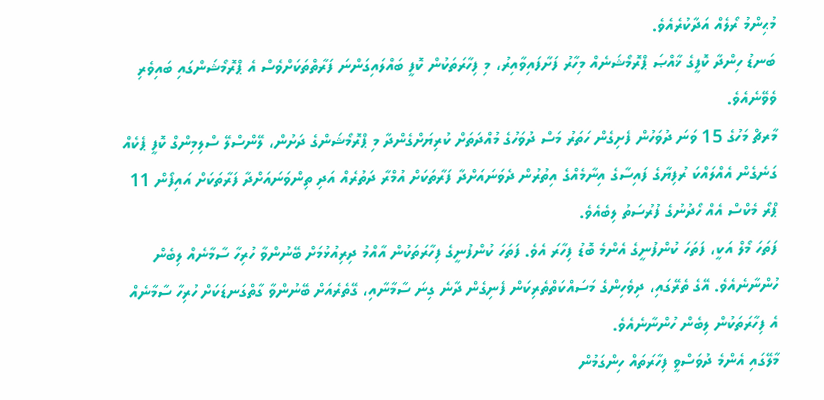މުޙިންމު ރޯލެއް އަދާކުރެއެވެ.
ބަނޑު ހިންދާ ކޮފީގެ ޚާއްޞަ ޕްރޮމޯޝަނެއް މިހާރު ފަށާފައިވާއިރު، މި ފިހާރަތަކުން ކޮފީ ބައްލައިގަންނަ ފަރާތްތަކަށްވެސް އެ ޕްރޮމޯޝަންގައި ބައިވެރި ވެވޭނެއެވެ.
މާރޗް މަހުގެ 15 ވަނަ ދުވަހުން ފެށިގެން ހަތަރު މަސް ދުވަހުގެ މުއްދަތަށް ކުރިޔަށްގެންދާ މި ޕްރޮމޯޝަންގެ ދަށުން، ލޭންސްލޭ ސްލިމިންގް ކޮފީ ޕެކެއް ގަނެގެން އެއްލައްކަ ރުފިޔާގެ ފައިސާގެ އިނާމެއްގެ އިތުރުން ދެވަނައަށްދާ ފަރާތަކަށް އުމްރާ ދަތުރެއް އަދި ތިންވަނައަށްދާ ފަރާތަކަށް އައިފޯން 11 ޕްރޯ މެކްސް އެއް ހޯދުނުގެ ފުރުސަތު ލިބެއެވެ.
ފަތަހަ މޯލް އަކީ، ފަތަހަ ކުންފުނީގެ އެންމެ ބޮޑު ފިހާރަ އެވެ. ފަތަހަ ކުންފުނީގެ ފިހާރަތަކުން އާއްމު ދިރިއުޅުމަށް ބޭނުންވާ ހުރިހާ ސާމާނެއް ލިބެން ހުންނާނެއެވެ. އޭގެ ތެރޭގައި، ދިވެހިންގެ މަސައްކަތްތެރިކަން ފެނިގެން ދާނެ ގިނަ ސާމާނާއި، ގޭތެރެއަށް ބޭނުންވާ ގާތްގަނޑަކަށް ހުރިހާ ސާމާނެއް އެ ފިހާރަތަކުން ލިބެން ހުންނާނެއެވެ.
މާލޭގައި އެންމެ ދުވަސްވީ ފިހާރަތައް ހިންގަމުން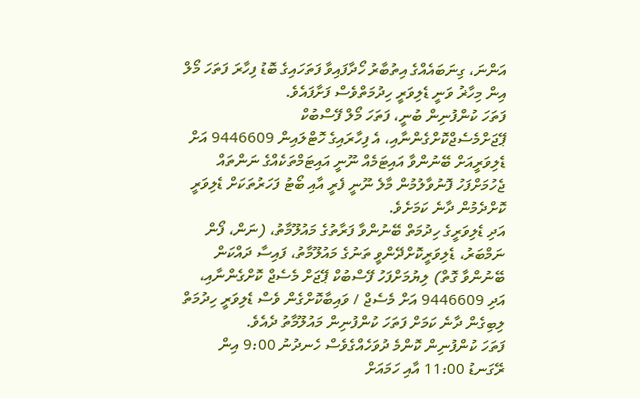އަންނަ، ގިނަބައެއްގެ އިތުބާރު ހޯދާފައިވާ ފަތަހައިގެ ބޮޑު ފިހާރަ ފަތަހަ މޯލް އިން މިހާޜު ވަނީ ޑެލިވަރީ ހިދުމަތްވެސް ފަށާފައެވެ.
ފަތަހަ ކުންފުނިން ބުނީ، ފަތަހަ މޯލް ފޭސްބުކް ޕޭޖަށްމެސެޖްކޮށްގެންނާއި، އެ ފިހާރައިގެ ހޮޓްލައިން 9446609 އަށް ޑެލިވަރީއަށް ބޭނުންވާ އައިޓަމެއް ނޫނީ އައިޓަމްތަކެއްގެ ނަންތައް ޖެހުމަށްފަހު ފޮނުވާލުމުން މާލެ ނޫނީ ފެރީ އާއި ބޯޓު ފަހަރުތަކަށް ޑެލިވަރީ ކޮށްދެމުން ދާނެ ކަމަށެވެ.
އަދި ޑެލިވަރީގެ ހިދުމަތް ބޭނުންވާ ފަރާތުގެ މައުލޫމާތު، (ނަން، ފޯން ނަމްބަރު، ޑެލިވަރީކޮށްދޭންވީ ތަނުގެ މައުލޫމާތު، ފައިސާ ދައްކަން ބޭނުންވާ ގޮތް) ލިޔުމަށްފަހު ފޭސްބުކް ޕޭޖަށް މެސެޖް ކޮށްގެންނާއި، އަދި 9446609 އަށް މެސެޖް / ވައިބާކޮށްގެން ވެސް ޑެލިވަރީ ހިދުމަތް ލިބިގެން ދާނެ ކަމަށް ފަތަހަ ކުންފުނިން މައުލޫމާތު ދެއެވެ.
ފަތަހަ ކުންފުނިން ކޮންމެ ދުވަހެއްގެވެސް ހެނދުނު 9:00 އިން ރޭގަނޑު 11:00 އާއި ހަމައަށް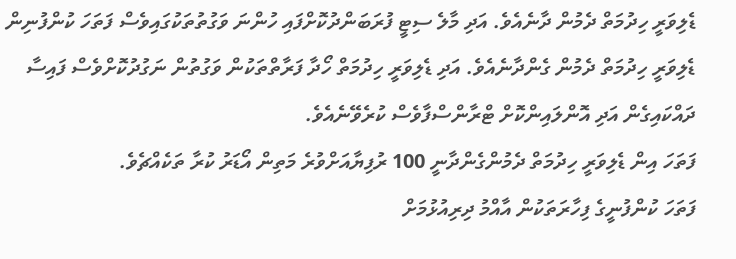ޑެލިވަރީ ހިދުމަތް ދެމުން ދާނެއެވެ. އަދި މާލެ ސިޓީ ފުރަބަންދުކޮށްފައި ހުންނަ ވަގުތުތަކުގައިވެސް ފަތަހަ ކުންފުނިން ޑެލިވަރީ ހިދުމަތް ދެމުން ގެންދާނެއެވެ. އަދި ޑެލިވަރީ ހިދުމަތް ހޯދާ ފަރާތްތަކުން ވަގުތުން ނަގުދުކޮށްވެސް ފައިސާ ދައްކައިގެން އަދި އޮންލައިންކޮށް ޓްރާންސްފާވެސް ކުރެވޭނެއެވެ.
ފަތަހަ އިން ޑެލިވަރީ ހިދުމަތް ދެމުންގެންދާނީ 100 ރުފިޔާއަށްވުރެ މަތިން އޯޑަރު ކުރާ ތަކެއްޗެވެ.
ފަތަހަ ކުންފުނީގެ ފިހާރަތަކުން އާއްމު ދިރިއުޅުމަށް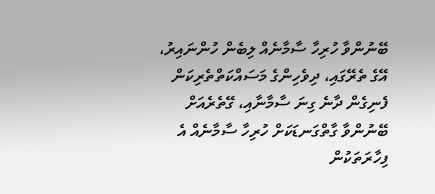ބޭނުންވާ ހުރިހާ ސާމާނެއް ލިބެން ހުންނައިރު، އޭގެ ތެރޭގައި، ދިވެހިންގެ މަސައްކަތްތެރިކަން ފެނިގެން ދާނެ ގިނަ ސާމާނާއި، ގޭތެރެއަށް ބޭނުންވާ ގާތްގަނޑަކަށް ހުރިހާ ސާމާނެއް އެ ފިހާރަތަކުން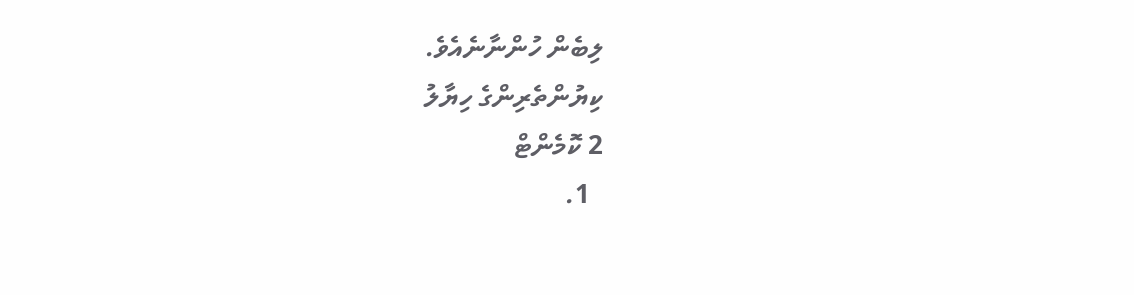ލިބެން ހުންނާނެއެވެ.
ކިޔުންތެރިންގެ ހިޔާލު
2 ކޮމެންޓް
  1.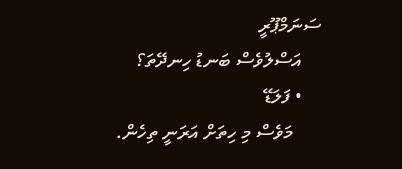ސަނަމްޕޫރީ
    އަސްލުވެސް ބަނޑު ހިނދޭތަ؟
    • ފަލަޑޭ
      މަވެސް މި ހިތަށް އަރަނީ ތިހެން.